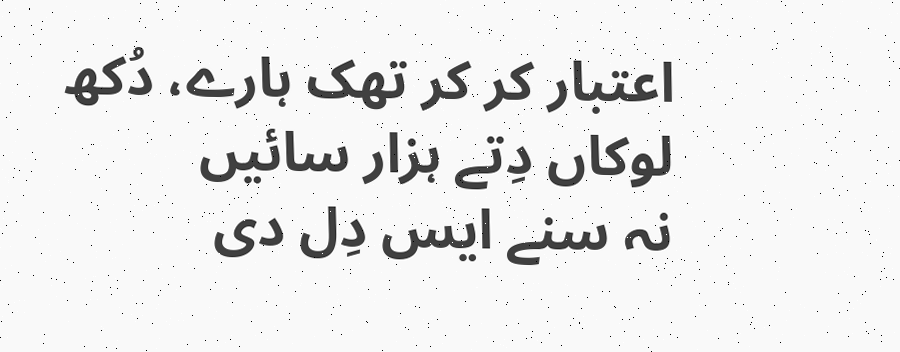اعتبار کر کر تھک ہارے، دُکھ لوکاں دِتے ہزار سائیں
نہ سنے ایس دِل دی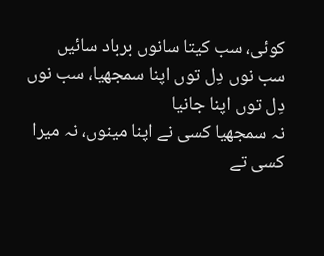کوئی، سب کیتا سانوں برباد سائیں
سب نوں دِل توں اپنا سمجھیا، سب نوں دِل توں اپنا جانیا
نہ سمجھیا کسی نے اپنا مینوں، نہ میرا کسی تے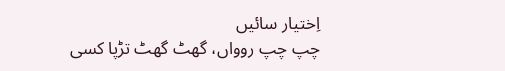اِختیار سائیں
چپ چپ روواں، گھٹ گھٹ تڑپا کسی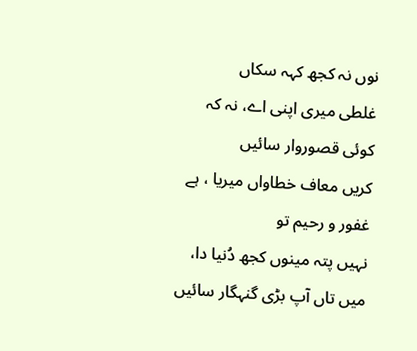نوں نہ کجھ کہہ سکاں
غلطی میری اپنی اے، نہ کہ کوئی قصوروار سائیں
کریں معاف خطاواں میریا ، ہے غفور و رحیم تو
نہیں پتہ مینوں کجھ دُنیا دا، میں تاں آپ بڑی گنہگار سائیں